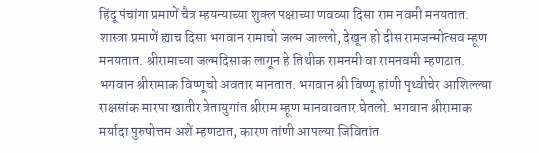हिंदू पंचांगा प्रमाणें चैत्र म्हयन्याच्या शुक्ल पक्षाच्या णवव्या दिसा राम नवमी मनयतात. शास्त्रा प्रमाणें ह्याच दिसा भगवान रामाचो जल्म जाल्लो, देखून हो दीस रामजन्मोत्सव म्हूण मनयतात. श्रीरामाच्या जल्मदिसाक लागून हे तिथीक रामनमी वा रामनवमी म्हणटात.
भगवान श्रीरामाक विष्णूचो अवतार मानतात. भगवान श्री विष्णू हांणी पृथ्वीचेर आशिल्ल्या राक्षसांक मारपा खातीर त्रेतायुगांत श्रीराम म्हूण मानवावतार घेतलो. भगवान श्रीरामाक मर्यादा पुरुषोत्तम अशें म्हणटात, कारण तांणी आपल्या जिवितांत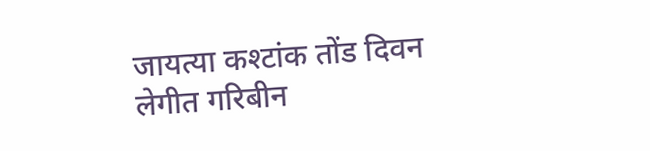जायत्या कश्टांक तोंड दिवन लेगीत गरिबीन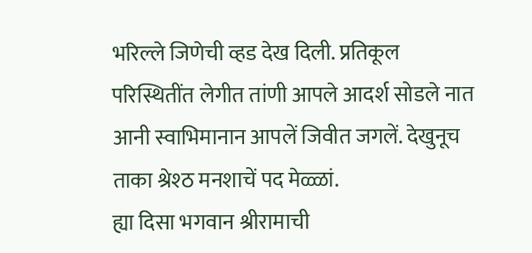भरिल्ले जिणेची व्हड देख दिली. प्रतिकूल परिस्थितींत लेगीत तांणी आपले आदर्श सोडले नात आनी स्वाभिमानान आपलें जिवीत जगलें. देखुनूच ताका श्रेश्ठ मनशाचें पद मेळ्ळां.
ह्या दिसा भगवान श्रीरामाची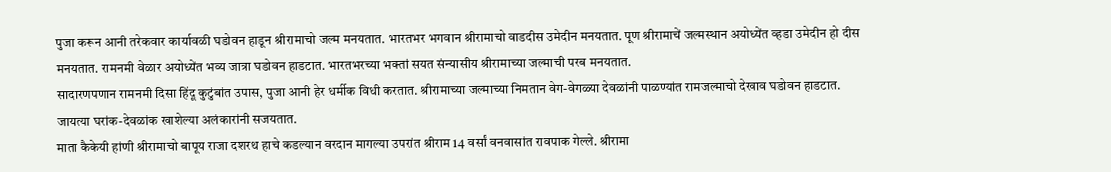पुजा करून आनी तरेकवार कार्यावळी घडोवन हाडून श्रीरामाचो जल्म मनयतात. भारतभर भगवान श्रीरामाचो वाडदीस उमेदीन मनयतात. पूण श्रीरामाचें जल्मस्थान अयोध्येंत व्हडा उमेदीन हो दीस मनयतात. रामनमी वेळार अयोध्येंत भव्य जात्रा घडोवन हाडटात. भारतभरच्या भक्तां सयत संन्यासीय श्रीरामाच्या जल्माची परब मनयतात.
सादारणपणान रामनमी दिसा हिंदू कुटुंबांत उपास, पुजा आनी हेर धर्मीक विधी करतात. श्रीरामाच्या जल्माच्या निमतान वेग-वेगळ्या देवळांनी पाळण्यांत रामजल्माचो देखाव घडोवन हाडटात. जायत्या घरांक-देवळांक खाशेल्या अलंकारांनी सजयतात.
माता कैकेयी हांणी श्रीरामाचो बापूय राजा दशरथ हाचे कडल्यान वरदान मागल्या उपरांत श्रीराम 14 वर्सां वनवासांत रावपाक गेल्ले. श्रीरामा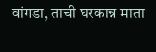वांगडा, ताची घरकान्न माता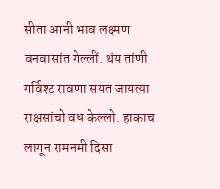सीता आनी भाव लक्ष्मण वनवासांत गेल्लीं. थंय तांणी गर्विश्ट रावणा सयत जायत्या राक्षसांचो वध केल्लो. हाकाच लागून रामनमी दिसा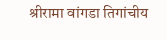श्रीरामा वांगडा तिगांचीय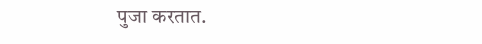पुजा करतात.